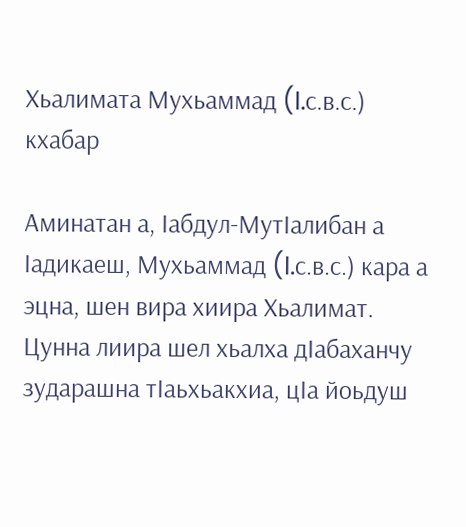Хьалимата Мухьаммад (I.с.в.с.) кхабар

Аминатан а, Iабдул-МутIалибан а Iадикаеш, Мухьаммад (I.с.в.с.) кара а эцна, шен вира хиира Хьалимат. Цунна лиира шел хьалха дIабаханчу зударашна тIаьхьакхиа, цIа йоьдуш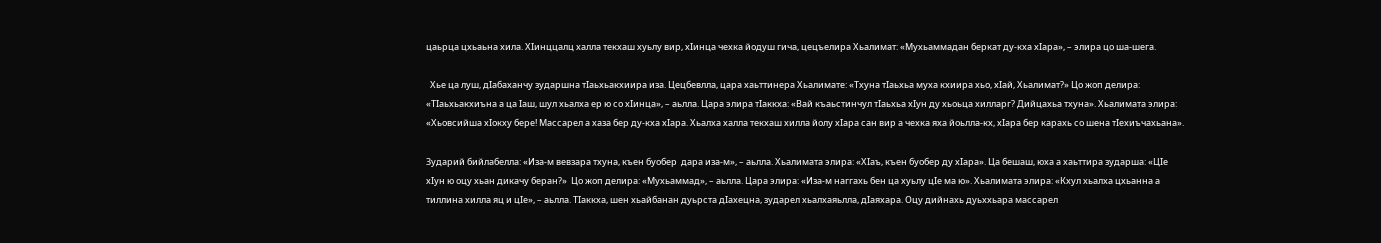цаьрца цхьаьна хила. ХIинццалц халла текхаш хуьлу вир, хIинца чехка йодуш гича, цецъелира Хьалимат: «Мухьаммадан беркат ду-кха хIара», – элира цо ша-шега.

  Хье ца луш, дIабаханчу зударшна тIаьхьакхиира иза. Цецбевлла, цара хаьттинера Хьалимате: «Тхуна тIаьхьа муха кхиира хьо, хIай, Хьалимат?» Цо жоп делира: «ТIаьхьакхиъна а ца Iаш, шул хьалха ер ю со хIинца», – аьлла. Цара элира тIаккха: «Вай къаьстинчул тIаьхьа хIун ду хьоьца хилларг? Дийцахьа тхуна». Хьалимата элира: «Хьовсийша хIокху бере! Массарел а хаза бер ду-кха хIара. Хьалха халла текхаш хилла йолу хIара сан вир а чехка яха йоьлла-кх, хIара бер карахь со шена тIехиъчахьана».

Зударий бийлабелла: «Иза-м вевзара тхуна, къен буобер  дара иза-м», – аьлла. Хьалимата элира: «ХIаъ, къен буобер ду хIара». Ца бешаш, юха а хаьттира зударша: «ЦIе хIун ю оцу хьан дикачу беран?»  Цо жоп делира: «Мухьаммад», – аьлла. Цара элира: «Иза-м наггахь бен ца хуьлу цIе ма ю». Хьалимата элира: «Кхул хьалха цхьанна а тиллина хилла яц и цIе», – аьлла. ТIаккха, шен хьайбанан дуьрста дIахецна, зударел хьалхаяьлла, дIаяхара. Оцу дийнахь дуьххьара массарел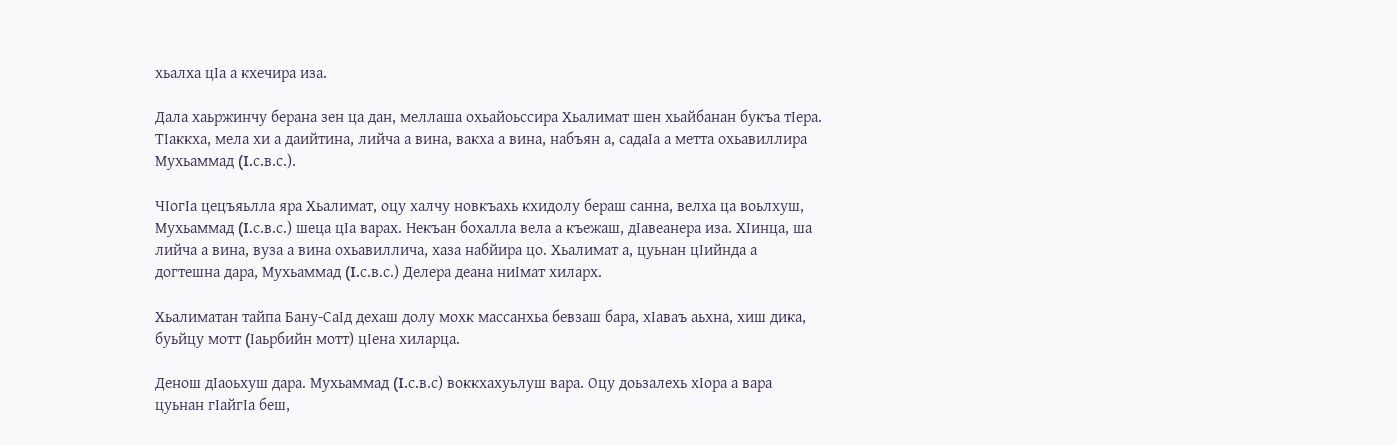хьалха цIа а кхечира иза.

Дала хаьржинчу берана зен ца дан, меллаша охьайоьссира Хьалимат шен хьайбанан букъа тIера. ТIаккха, мела хи а даийтина, лийча а вина, вакха а вина, набъян а, садаIа а метта охьавиллира Мухьаммад (I.с.в.с.).

ЧIогIа цецъяьлла яра Хьалимат, оцу халчу новкъахь кхидолу бераш санна, велха ца воьлхуш, Мухьаммад (I.с.в.с.) шеца цIа варах. Некъан бохалла вела а къежаш, дIавеанера иза. ХIинца, ша лийча а вина, вуза а вина охьавиллича, хаза набйира цо. Хьалимат а, цуьнан цIийнда а догтешна дара, Мухьаммад (I.с.в.с.) Делера деана ниIмат хиларх.

Хьалиматан тайпа Бану-СаIд дехаш долу мохк массанхьа бевзаш бара, хIаваъ аьхна, хиш дика, буьйцу мотт (Iаьрбийн мотт) цIена хиларца.

Денош дIаоьхуш дара. Мухьаммад (I.с.в.с) воккхахуьлуш вара. Оцу доьзалехь хIора а вара цуьнан гIайгIа беш,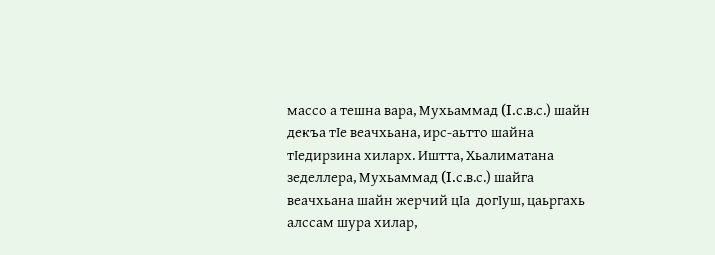массо а тешна вара, Мухьаммад (I.с.в.с.) шайн декъа тIе веачхьана, ирс-аьтто шайна тIедирзина хиларх. Иштта, Хьалиматана зеделлера, Мухьаммад (I.с.в.с.) шайга веачхьана шайн жерчий цIа  догIуш, цаьргахь алссам шура хилар,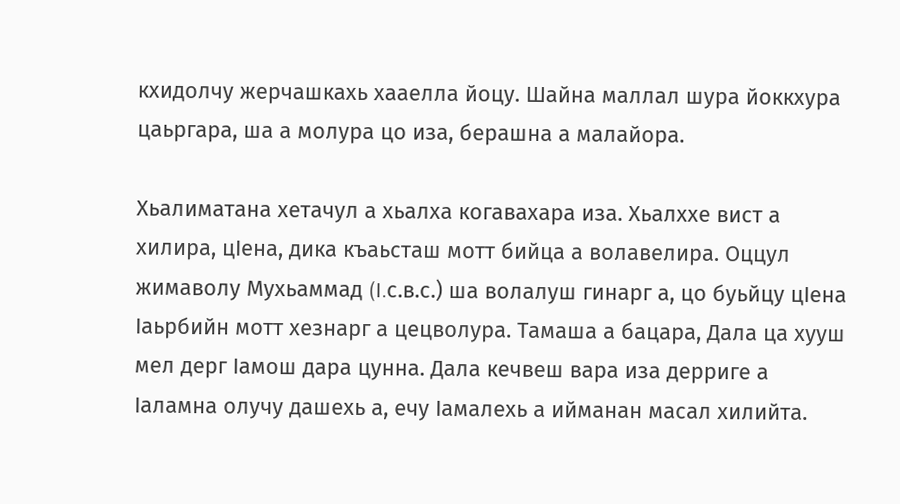кхидолчу жерчашкахь хааелла йоцу. Шайна маллал шура йоккхура цаьргара, ша а молура цо иза, берашна а малайора.

Хьалиматана хетачул а хьалха когавахара иза. Хьалххе вист а хилира, цIена, дика къаьсташ мотт бийца а волавелира. Оццул жимаволу Мухьаммад (I.с.в.с.) ша волалуш гинарг а, цо буьйцу цIена Iаьрбийн мотт хезнарг а цецволура. Тамаша а бацара, Дала ца хууш мел дерг Iамош дара цунна. Дала кечвеш вара иза дерриге а Iаламна олучу дашехь а, ечу Iамалехь а ийманан масал хилийта.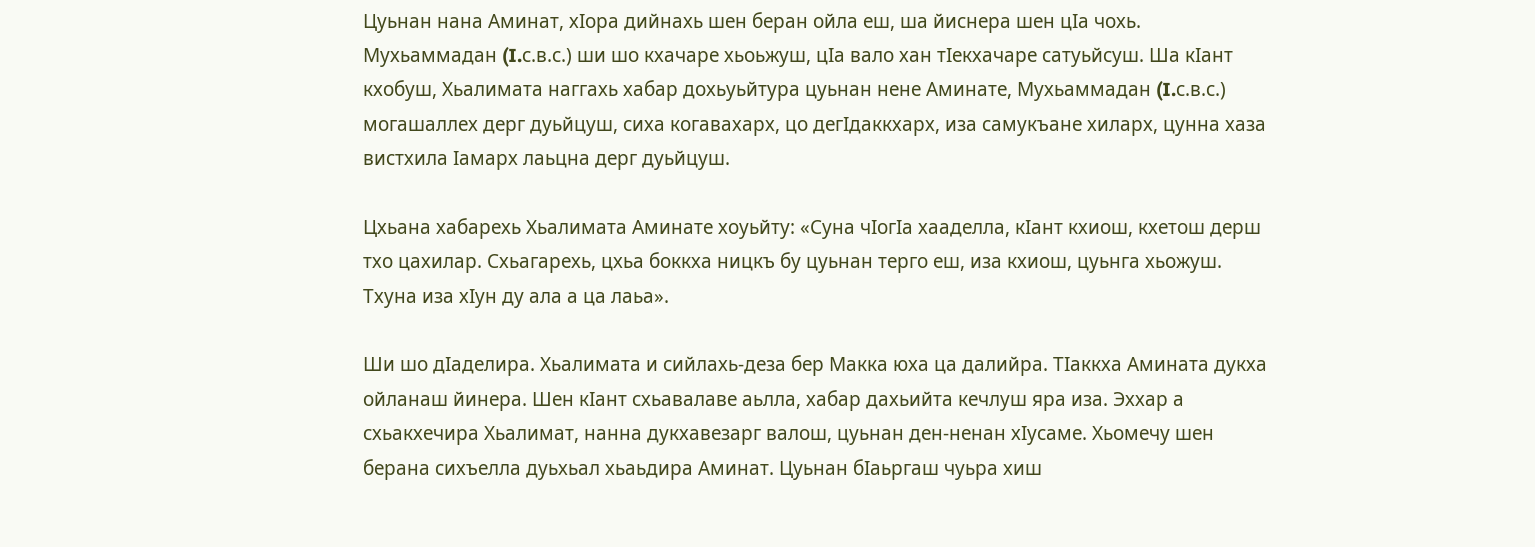Цуьнан нана Аминат, хIора дийнахь шен беран ойла еш, ша йиснера шен цIа чохь. Мухьаммадан (I.с.в.с.) ши шо кхачаре хьоьжуш, цIа вало хан тIекхачаре сатуьйсуш. Ша кIант кхобуш, Хьалимата наггахь хабар дохьуьйтура цуьнан нене Аминате, Мухьаммадан (I.с.в.с.) могашаллех дерг дуьйцуш, сиха когавахарх, цо дегIдаккхарх, иза самукъане хиларх, цунна хаза вистхила Iамарх лаьцна дерг дуьйцуш.

Цхьана хабарехь Хьалимата Аминате хоуьйту: «Суна чIогIа хааделла, кIант кхиош, кхетош дерш тхо цахилар. Схьагарехь, цхьа боккха ницкъ бу цуьнан терго еш, иза кхиош, цуьнга хьожуш. Тхуна иза хIун ду ала а ца лаьа».

Ши шо дIаделира. Хьалимата и сийлахь-деза бер Макка юха ца далийра. ТIаккха Амината дукха ойланаш йинера. Шен кIант схьавалаве аьлла, хабар дахьийта кечлуш яра иза. Эххар а схьакхечира Хьалимат, нанна дукхавезарг валош, цуьнан ден-ненан хIусаме. Хьомечу шен берана сихъелла дуьхьал хьаьдира Аминат. Цуьнан бIаьргаш чуьра хиш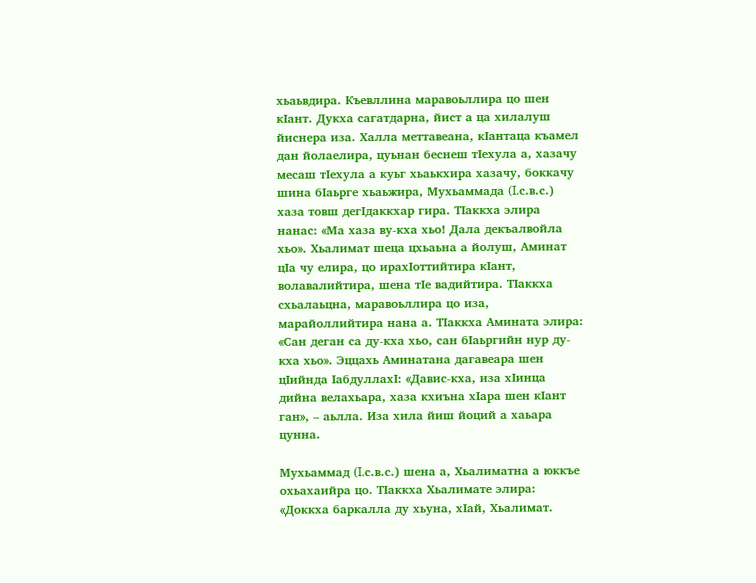хьаьвдира. Къевллина маравоьллира цо шен кIант. Дукха сагатдарна, йист а ца хилалуш йиснера иза. Халла меттавеана, кIантаца къамел дан йолаелира, цуьнан беснеш тIехула а, хазачу месаш тIехула а куьг хьаькхира хазачу, боккачу шина бIаьрге хьаьжира, Мухьаммада (I.с.в.с.) хаза товш дегIдаккхар гира. ТIаккха элира нанас: «Ма хаза ву-кха хьо! Дала декъалвойла хьо». Хьалимат шеца цхьаьна а йолуш, Аминат цIа чу елира, цо ирахIоттийтира кIант, волавалийтира, шена тIе вадийтира. ТIаккха схьалаьцна, маравоьллира цо иза, марайоллийтира нана а. ТIаккха Амината элира: «Сан деган са ду-кха хьо, сан бIаьргийн нур ду-кха хьо». Эццахь Аминатана дагавеара шен цIийнда IабдуллахI: «Давис-кха, иза хIинца дийна велахьара, хаза кхиъна хIара шен кIант ган», – аьлла. Иза хила йиш йоций а хаьара цунна.

Мухьаммад (I.с.в.с.) шена а, Хьалиматна а юккъе охьахаийра цо. ТIаккха Хьалимате элира: «Доккха баркалла ду хьуна, хIай, Хьалимат.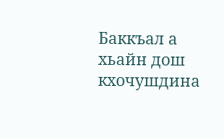Баккъал а хьайн дош кхочушдина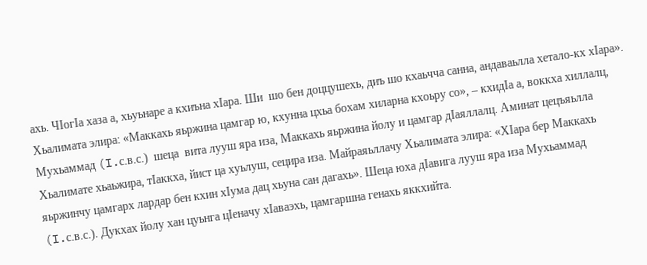ахь. ЧIогIа хаза а, хьуьнаре а кхиъна хIара. Ши  шо бен доццушехь, диъ шо кхаьчча санна, андаваьлла хетало-кх хIара». Хьалимата элира: «Маккахь яьржина цамгар ю, кхунна цхьа бохам хиларна кхоьру со», – кхидIа а, воккха хиллалц, Мухьаммад (I.с.в.с.)  шеца  вита лууш яра иза, Маккахь яьржина йолу и цамгар дIаяллалц. Аминат цецъяьлла Хьалимате хьаьжира, тIаккха, йист ца хуьлуш, сецира иза. Майраяьллачу Хьалимата элира: «ХIара бер Маккахь яьржинчу цамгарх лардар бен кхин хIума дац хьуна сан дагахь». Шеца юха дIавига лууш яра иза Мухьаммад (I.с.в.с.). Дукхах йолу хан цуьнга цIеначу хIаваэхь, цамгаршна генахь яккхийта.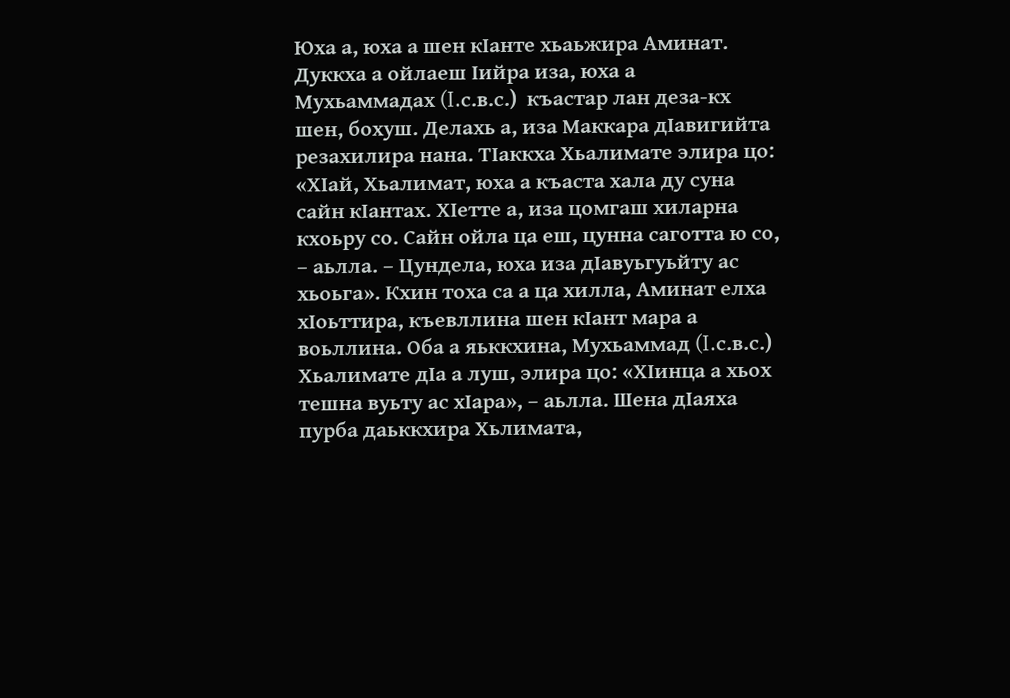Юха а, юха а шен кIанте хьаьжира Аминат. Дуккха а ойлаеш Iийра иза, юха а  Мухьаммадах (I.с.в.с.)  къастар лан деза-кх шен, бохуш. Делахь а, иза Маккара дIавигийта резахилира нана. ТIаккха Хьалимате элира цо: «ХIай, Хьалимат, юха а къаста хала ду суна сайн кIантах. ХIетте а, иза цомгаш хиларна кхоьру со. Сайн ойла ца еш, цунна саготта ю со, – аьлла. – Цундела, юха иза дIавуьгуьйту ас хьоьга». Кхин тоха са а ца хилла, Аминат елха хIоьттира, къевллина шен кIант мара а воьллина. Оба а яьккхина, Мухьаммад (I.с.в.с.) Хьалимате дIа а луш, элира цо: «ХIинца а хьох тешна вуьту ас хIара», – аьлла. Шена дIаяха пурба даьккхира Хьлимата,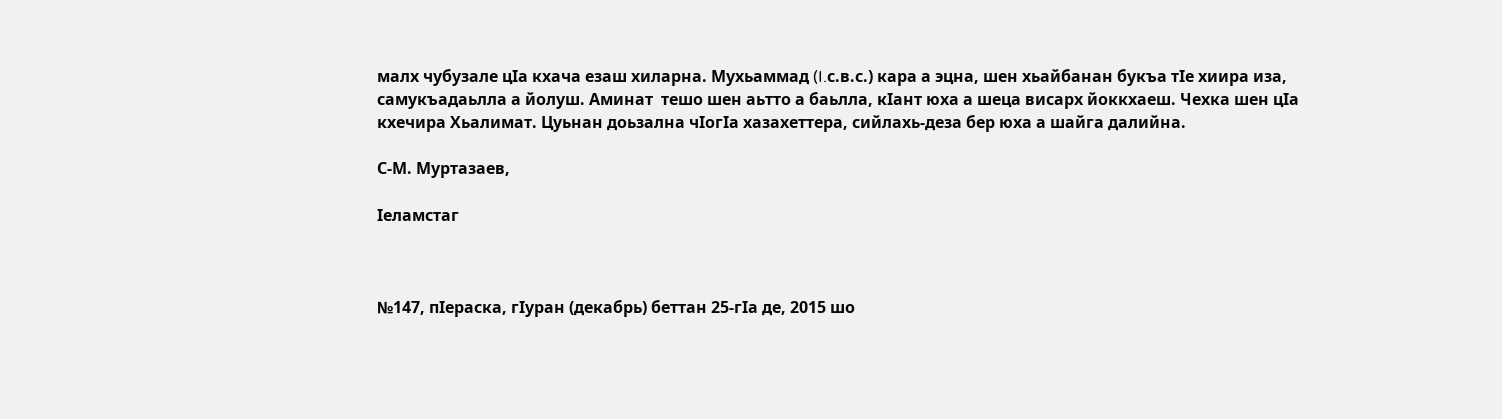малх чубузале цIа кхача езаш хиларна. Мухьаммад (I.с.в.с.) кара а эцна, шен хьайбанан букъа тIе хиира иза, самукъадаьлла а йолуш. Аминат  тешо шен аьтто а баьлла, кIант юха а шеца висарх йоккхаеш. Чехка шен цIа кхечира Хьалимат. Цуьнан доьзална чIогIа хазахеттера, сийлахь-деза бер юха а шайга далийна.

С-М. Муртазаев,

Iеламстаг



№147, пIераска, гIуран (декабрь) беттан 25-гIа де, 2015 шо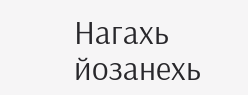Нагахь йозанехь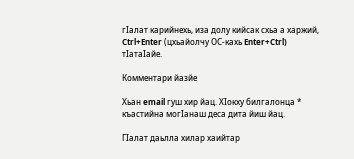гIалат карийнехь, иза долу кийсак схьа а харжий, Ctrl+Enter (цхьайолчу ОС-кахь Enter+Ctrl) тIатаIайе.

Комментари йазйе

Хьан email гуш хир йац. ХӀокху билгалонца * къастийна могӀанаш деса дита йиш йац.

ГIалат даьлла хилар хаийтар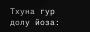Тхуна гур долу йоза: